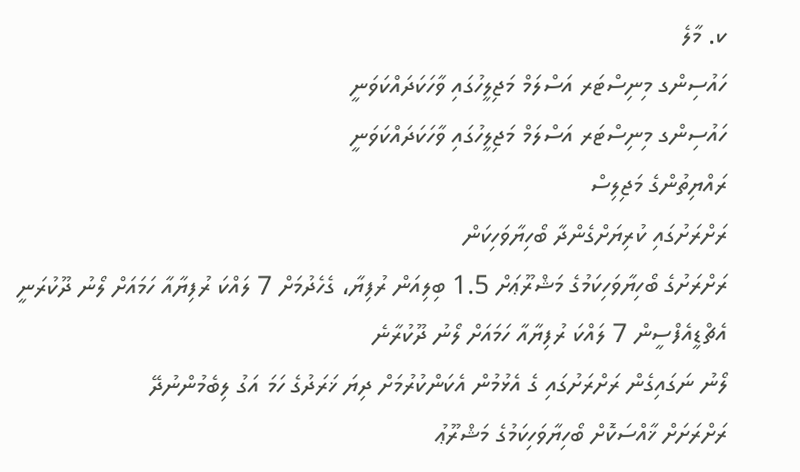ކ. މާލެ
ހައުސިންގ މިނިސްޓަރ އަސްލަމް މަޖިލީހުގައި ވާހަކަދައްކަވަނީ
ހައުސިންގ މިނިސްޓަރ އަސްލަމް މަޖިލީހުގައި ވާހަކަދައްކަވަނީ
ރައްޔިތުންގެ މަޖިލިސް
ރަށްރަށުގައި ކުރިޔަށްގެންދާ ބޯހިޔާވަހިކަން
ރަށްރަށުގެ ބޯހިޔާވަހިކަމުގެ މަޝްރޫޢަށް 1.5 ބިލިއަން ރުފިޔާ، ގެހެދުމަށް 7 ލައްކަ ރުފިޔާއާ ހަމައަށް ލޯނު ދޫކުރަނީ
އެޗްޑީއެފްސީން 7 ލައްކަ ރުފިޔާއާ ހަމައަށް ލޯނު ދޫކުރާނެ
ލޯނު ނަގައިގެން ރަށްރަށުގައި ގެ އެޅުމުން އެކަންކުރުމަށް ދިޔަ ޚަރަދުގެ ހަމަ އަގު ލިބެމުންނުދޭ
ރަށްރަށަށް ޚާއްސަކޮށް ބޯހިޔާވަހިކަމުގެ މަޝްރޫޢު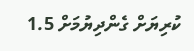ކުރިޔަށް ގެންދިޔުމަށް 1.5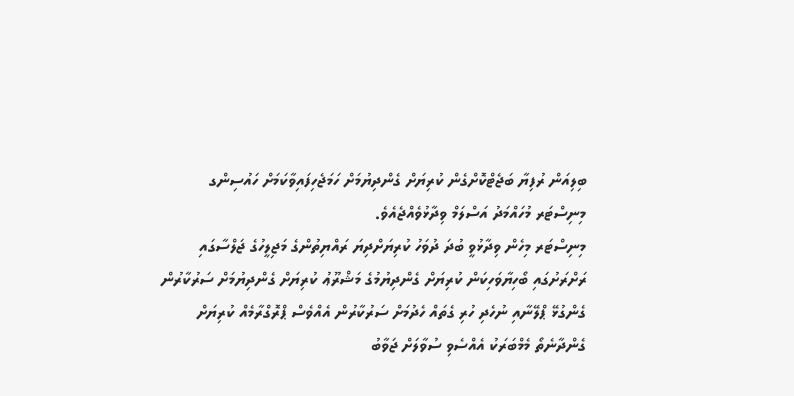ބިލިއަން ރުފިޔާ ބަޖެޓްކޮށްގެން ކުރިޔަށް ގެންދިޔުމަށް ހަމަޖެހިފައިވާކަމަށް ހައުސިންގ މިނިސްޓަރ މުހައްމަދު އަސްލަމް ވިދާޅުވެއްޖެއެވެ.
މިނިސްޓަރ މިހެން ވިދާޅުވީ ބުދަ ދުވަހު ކުރިޔަށްދިޔަ ރައްޔިތުންގެ މަޖިލީހުގެ ޖަލްސާގައި ރަށްރަށުގައި ބޯހިޔާވަހިކަން ކުރިޔަށް ގެންދިޔުމުގެ މަޝްރޫޢު ކުރިޔަށް ގެންދިޔުމަށް ސަރުކާރުން ގެންގުޅޭ ޕްލޭނާއި ނުހެދި ހުރި ގެތައް ހެދުމަށް ސަރުކާރުން އެއްވެސް ޕްރޮގްރާމެއް ކުރިޔަށް ގެންދާނެތޯ މެމްބަރަކު އެއްސެވި ސުވާލަށް ޖަވާބު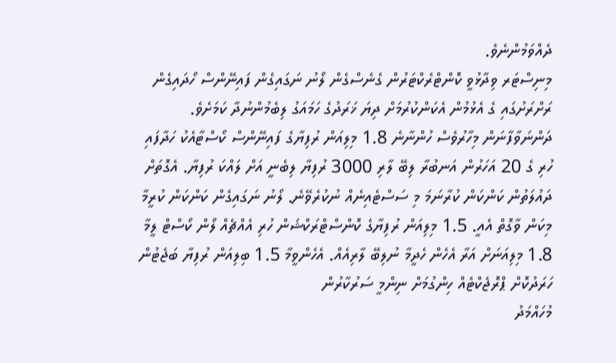ދެއްވަމުންނެވެ.
މިނިސްޓަރ ވިދާޅުވީ ކޮންޓްރެކްޓަރުން ގެނެސްގެން ލޯނު ނަގައިގެން ފައިނޭންސް ހޯދައިގެން ރަށްރަށުގައި ގެ އެޅުމުން އެކަންކުރުމަށް ދިޔަ ޚަރަދުގެ ހަމައަގު ލިބެމުންނުދާ ކަމަށެވެ.
ދަންނަވާފާނަން މިހާރުވެސް ހުންނާނެ 1.8 މިލިއަން ރުފިޔާގެ ފައިނޭންސް ކޯސްޓާއެކު ހަދާފައި ހުރި ގެ 20 އަހަރުން އަނބުރާ ލިބޭ ލާރި 3000 ރުފިޔާ ލިބެނީ އަށް ލައްކަ ރުފިޔާ. އެގޮތަށް ދައުލަތުން ކަންކަން ކުރާނަމަ މި ސަސްޓެއިނެއް ނުކުރެވޭނެ. ލޯނު ނަގައިގެން ކަންކަން ކުރީމާ މިކަން ވާގޮތް އެއީ. 1.5 މިލިއަން ރުފިޔާގެ ކޮންސްޓްރަކްޝަން ހުރި އެއްޗެއް ލޯން ކޯސްޓް ލީމާ 1.8 މިލިއަނަށް އަރާ އެހެން ހެދީމާ ނުލިބޭ ލާރިއެއް. އެހެންވީމާ 1.5 ބިލިއަން ރުފިޔާ ބަޖެޓުން ހަރަދުކޮށް ޕްރޮޖެކްޓެއް ހިންގުމަށް ނިންމީ ސަރުކާރުން
މުހައްމަދު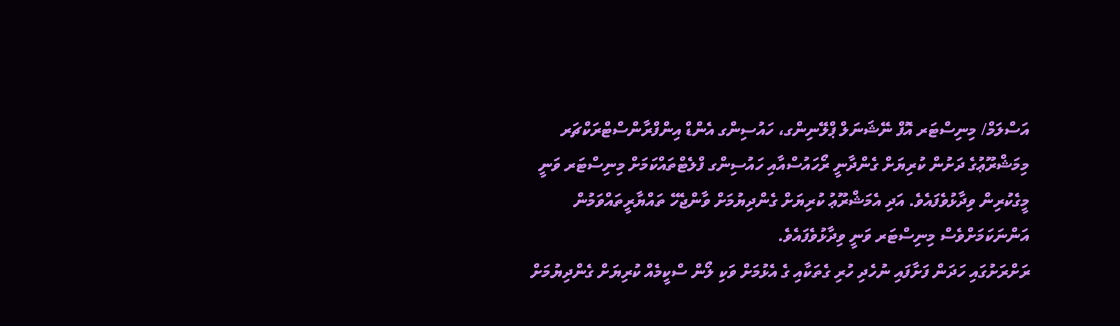އަސްލަމް/ މިނިސްޓަރ އޮފް ނޭޝަނަލް ޕްލޭނިންގ، ހައުސިންގ އެންޑް އިންފްރާންސްޓްރަކްޗަރ
މިމަޝްރޫޢުގެ ދަށުން ކުރިޔަށް ގެންދާނީ ރޯހައުސްއާއި ހައުސިންގ ފްލެޓްތައްކަމަށް މިނިސްޓަރ ވަނީ މީގެކުރިން ވިދާޅުވެފައެވެ. އަދި އެމަޝްރޫޢު ކުރިޔަށް ގެންދިޔުމަށް ވާންޖެހޭ ތައްޔާރީތައްވަމުން އަންނަކަމަށްވެސް މިނިސްޓަރ ވަނީ ވިދާޅުވެފައެވެ.
ރަށްރަށުގައި ހަދަން ފަށާފައި ނުހެދި ހުރި ގެތަކާއި ގެ އެޅުމަށް ވަކި ލޯން ސްކީމެއް ކުރިޔަށް ގެންދިޔުމަށް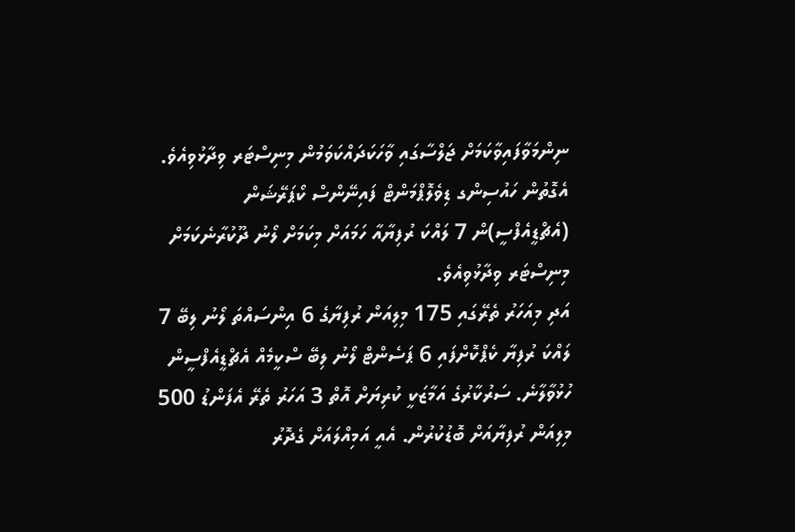ނިންމަވާފައިވާކަމަށް ޖަލްސާގައި ވާހަކަދައްކަވަމުން މިނިސްޓަރ ވިދާޅުވިއެވެ. އެގޮތުން ހައުސިންގ ޑިވެލޮޕްމަންޓް ފައިނޭންސް ކޯޕަރޭޝަން (އެޗްޑީއެފްސީ)ން 7 ލައްކަ ރުފިޔާއާ ހަމައަށް މިކަމަށް ލޯނު ދޫކުރާނެކަމަށް މިނިސްޓަރ ވިދާޅުވިއެވެ.
އަދި މިއަހަރު ތެރޭގައި 175 މިލިއަން ރުފިޔާގެ 6 އިންސައްތަ ލޯނު ލިބޭ 7 ލައްކަ ރުފިޔާ ކެޕްކޮށްފައި 6 ޕަސެންޓް ލޯނު ލިބޭ ސްކީމެއް އެޗްޑީއެފްސީން ހުޅުވާލާނެ. ސަރުކާރުގެ އަމާޒަކީ ކުރިޔަށް އޮތް 3 އަހަރު ތެރޭ އެފަންޑު 500 މިލިއަން ރުފިޔާއަށް ބޮޑުކުރުން. އެއީ އަމިއްލައަށް ގެދޮރު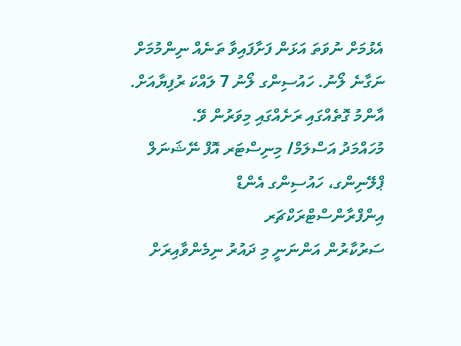އެޅުމަށް ނުވަތަ އަޅަން ފަށާފައިވާ ތަނެއް ނިންމުމަށް ނަގާނެ ލޯނު. ހައުސިންގ ލޯނު 7 ލައްކަ ރުފިޔާއަށް. އާންމު ގޮތެއްގައި ރަށެއްގައި މިވަރުން ވޭ.
މުހައްމަދު އަސްލަމް/ މިނިސްޓަރ އޮފް ނޭޝަނަލް ޕްލޭނިންގ، ހައުސިންގ އެންޑް އިންފްރާންސްޓްރަކްޗަރ
ސަރުކާރުން އަންނަނީ މި ދައުރު ނިމެންވާއިރަށް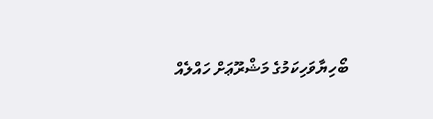ބޯހިޔާވަހިކަމުގެ މަޝްރޫޢަށް ހައްލެއް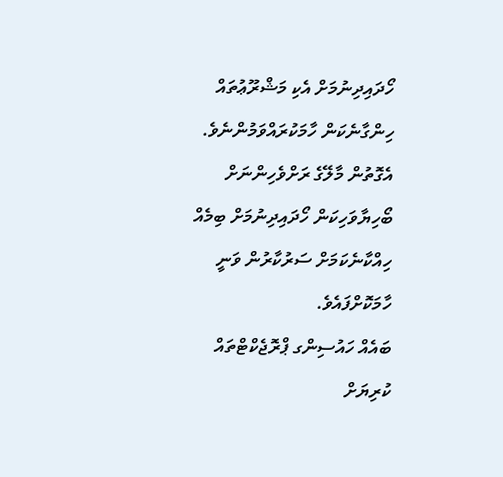ހޯދައިދިނުމަށް އެކި މަޝްރޫޢުތައް ހިންގާނެކަން ހާމަކުރައްވަމުންނެވެ. އެގޮތުން މާލޭގެ ރަށްވެހިންނަށް ބޯހިޔާވަހިކަން ހޯދައިދިނުމަށް ބިމެއް ހިއްކާނެކަމަށް ސަރުކާރުން ވަނީ ހާމަކޮށްފައެވެ.
ބައެއް ހައުސިންގ ޕްރޮޖެކްޓްތައް ކުރިޔަށް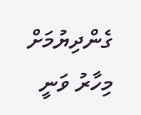ގެންދިޔުމަށް މިހާރު ވަނީ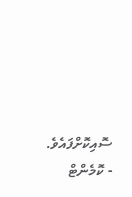ސޮއިކޮށްފައެވެ.
- ކޮމެންޓް